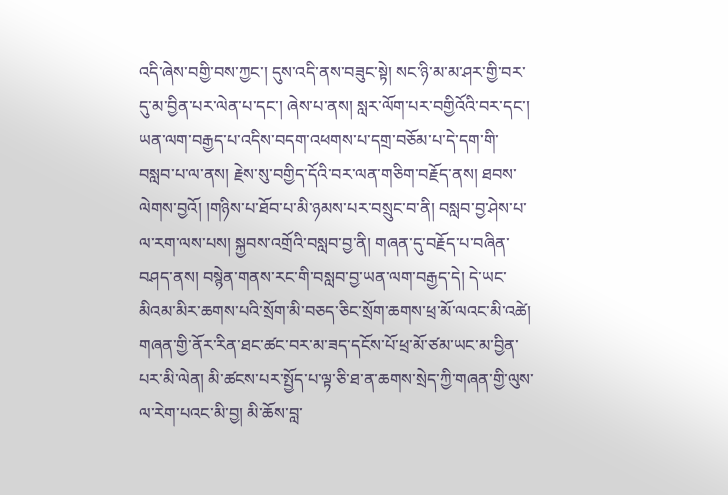འདི་ཞེས་བགྱི་བས་ཀྱང་། དུས་འདི་ནས་བཟུང་སྟེ། སང་ཉི་མ་མ་ཤར་གྱི་བར་དུ་མ་བྱིན་པར་ལེན་པ་དང་། ཞེས་པ་ནས། སླར་ལོག་པར་བགྱིའོའི་བར་དང་། ཡན་ལག་བརྒྱད་པ་འདིས་བདག་འཕགས་པ་དགྲ་བཅོམ་པ་དེ་དག་གི་བསླབ་པ་ལ་ནས། རྗེས་སུ་བགྱིད་དོའི་བར་ལན་གཅིག་བརྗོད་ནས། ཐབས་ལེགས་བྱའོ། །གཉིས་པ་ཐོབ་པ་མི་ཉམས་པར་བསྲུང་བ་ནི། བསླབ་བྱ་ཤེས་པ་ལ་རག་ལས་པས། སྐྱབས་འགྲོའི་བསླབ་བྱ་ནི། གཞན་དུ་བརྗོད་པ་བཞིན་བཤད་ནས། བསྙེན་གནས་རང་གི་བསླབ་བྱ་ཡན་ལག་བརྒྱད་དེ། དེ་ཡང་མིའམ་མིར་ཆགས་པའི་སྲོག་མི་བཅད་ཅིང་སྲོག་ཆགས་ཕྲ་མོ་ལའང་མི་འཚེ། གཞན་གྱི་ནོར་རིན་ཐང་ཚང་བར་མ་ཟད་དངོས་པོ་ཕྲ་མོ་ཙམ་ཡང་མ་བྱིན་པར་མི་ལེན། མི་ཚངས་པར་སྤྱོད་པ་ལྟ་ཅི་ཐ་ན་ཆགས་སྲེད་ཀྱི་གཞན་གྱི་ལུས་ལ་རེག་པའང་མི་བྱ། མི་ཆོས་བླ་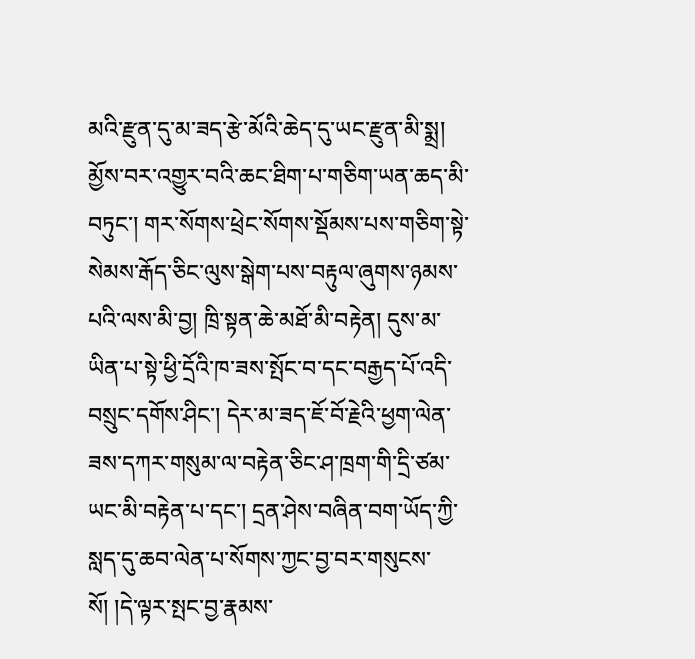མའི་རྫུན་དུ་མ་ཟད་རྩེ་མོའི་ཆེད་དུ་ཡང་རྫུན་མི་སྨྲ། མྱོས་བར་འགྱུར་བའི་ཆང་ཐིག་པ་གཅིག་ཡན་ཆད་མི་བཏུང་། གར་སོགས་ཕྲེང་སོགས་སྡོམས་པས་གཅིག་སྟེ་སེམས་རྒོད་ཅིང་ལུས་སྒེག་པས་བརྟུལ་ཞུགས་ཉམས་པའི་ལས་མི་བྱ། ཁྲི་སྟན་ཆེ་མཐོ་མི་བརྟེན། དུས་མ་ཡིན་པ་སྟེ་ཕྱི་དྲོའི་ཁ་ཟས་སྤོང་བ་དང་བརྒྱད་པོ་འདི་བསྲུང་དགོས་ཤིང་། དེར་མ་ཟད་ཇོ་བོ་རྗེའི་ཕྱག་ལེན་ཟས་དཀར་གསུམ་ལ་བརྟེན་ཅིང་ཤ་ཁྲག་གི་དྲི་ཙམ་ཡང་མི་བརྟེན་པ་དང་། དྲན་ཤེས་བཞིན་བག་ཡོད་ཀྱི་སླད་དུ་ཆབ་ལེན་པ་སོགས་ཀྱང་བྱ་བར་གསུངས་སོ། །དེ་ལྟར་སྤང་བྱ་རྣམས་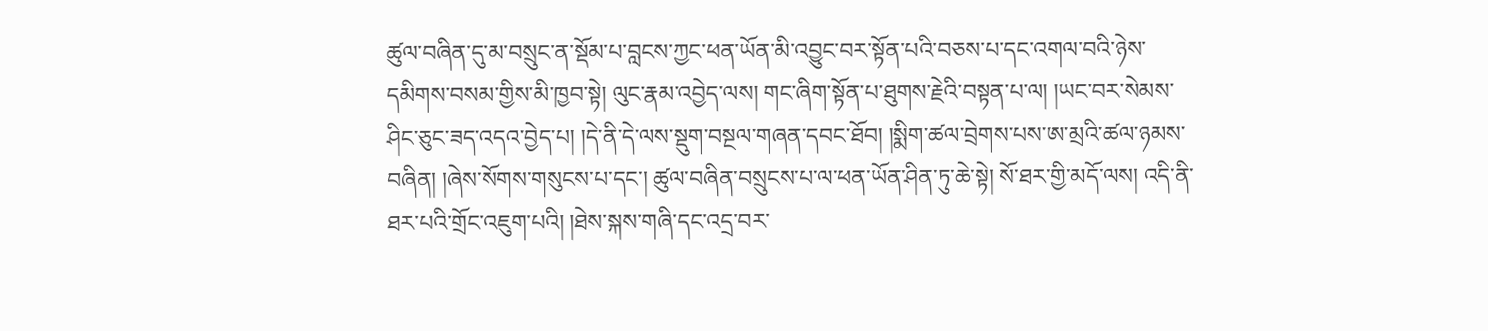ཚུལ་བཞིན་དུ་མ་བསྲུང་ན་སྡོམ་པ་བླངས་ཀྱང་ཕན་ཡོན་མི་འབྱུང་བར་སྟོན་པའི་བཅས་པ་དང་འགལ་བའི་ཉེས་དམིགས་བསམ་གྱིས་མི་ཁྱབ་སྟེ། ལུང་རྣམ་འབྱེད་ལས། གང་ཞིག་སྟོན་པ་ཐུགས་རྗེའི་བསྟན་པ་ལ། །ཡང་བར་སེམས་ཤིང་ཅུང་ཟད་འདའ་བྱེད་པ། །དེ་ནི་དེ་ལས་སྡུག་བསྔལ་གཞན་དབང་ཐོབ། །སྨིག་ཚལ་བྲེགས་པས་ཨ་མྲའི་ཚལ་ཉམས་བཞིན། །ཞེས་སོགས་གསུངས་པ་དང་། ཚུལ་བཞིན་བསྲུངས་པ་ལ་ཕན་ཡོན་ཤིན་ཏུ་ཆེ་སྟེ། སོ་ཐར་གྱི་མདོ་ལས། འདི་ནི་ཐར་པའི་གྲོང་འཇུག་པའི། །ཐེས་སྐས་གཞི་དང་འདྲ་བར་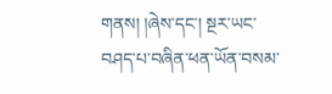གནས། །ཞེས་དང་། སྔར་ཡང་བཤད་པ་བཞིན་ཕན་ཡོན་བསམ་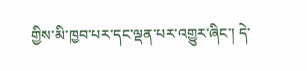གྱིས་མི་ཁྱབ་པར་དང་ལྡན་པར་འགྱུར་ཞིང་། དེ་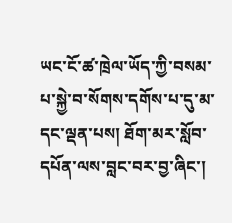ཡང་ངོ་ཚ་ཁྲེལ་ཡོད་ཀྱི་བསམ་པ་སྐྱེ་བ་སོགས་དགོས་པ་དུ་མ་དང་ལྡན་པས། ཐོག་མར་སློབ་དཔོན་ལས་བླང་བར་བྱ་ཞིང་།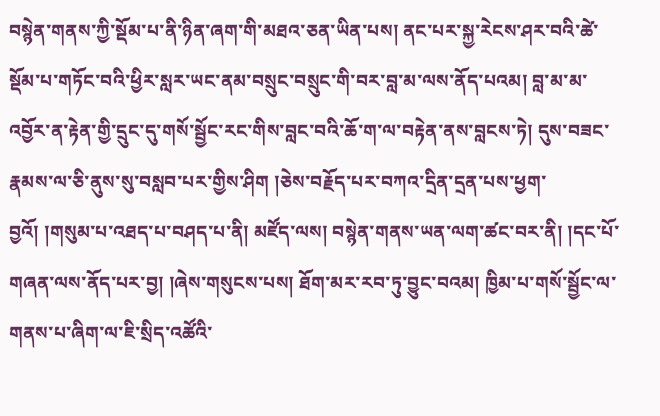བསྙེན་གནས་ཀྱི་སྡོམ་པ་ནི་ཉིན་ཞག་གི་མཐའ་ཅན་ཡིན་པས། ནང་པར་སྐྱ་རེངས་ཤར་བའི་ཚེ་སྡོམ་པ་གཏོང་བའི་ཕྱིར་སླར་ཡང་ནམ་བསྲུང་བསྲུང་གི་བར་བླ་མ་ལས་ནོད་པའམ། བླ་མ་མ་འབྱོར་ན་རྟེན་གྱི་དྲུང་དུ་གསོ་སྦྱོང་རང་གིས་བླང་བའི་ཆོ་ག་ལ་བརྟེན་ནས་བླངས་ཏེ། དུས་བཟང་རྣམས་ལ་ཅི་ནུས་སུ་བསླབ་པར་གྱིས་ཤིག །ཅེས་བརྗོད་པར་བཀའ་དྲིན་དྲན་པས་ཕྱག་བྱའོ། །གསུམ་པ་འཐད་པ་བཤད་པ་ནི། མཛོད་ལས། བསྙེན་གནས་ཡན་ལག་ཚང་བར་ནི། །དང་པོ་གཞན་ལས་ནོད་པར་བྱ། །ཞེས་གསུངས་པས། ཐོག་མར་རབ་ཏུ་བྱུང་བའམ། ཁྱིམ་པ་གསོ་སྦྱོང་ལ་གནས་པ་ཞིག་ལ་ཇི་སྲིད་འཚོའི་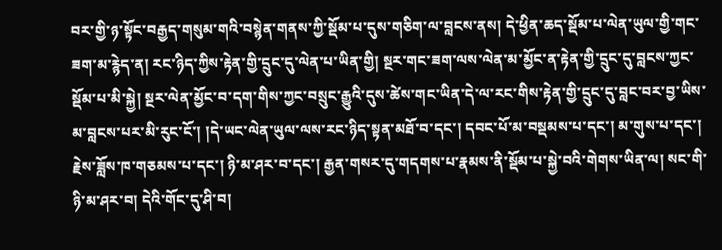བར་གྱི་ཉ་སྟོང་བརྒྱད་གསུམ་གའི་བསྙེན་གནས་ཀྱི་སྡོམ་པ་དུས་གཅིག་ལ་བླངས་ནས། དེ་ཕྱིན་ཆད་སྡོམ་པ་ལེན་ཡུལ་གྱི་གང་ཟག་མ་རྙེད་ན། རང་ཉིད་ཀྱིས་རྟེན་གྱི་དྲུང་དུ་ལེན་པ་ཡིན་གྱི། སྔར་གང་ཟག་ལས་ལེན་མ་མྱོང་ན་རྟེན་གྱི་དྲུང་དུ་བླངས་ཀྱང་སྡོམ་པ་མི་སྐྱེ། སྔར་ལེན་མྱོང་བ་དག་གིས་ཀྱང་བསྲུང་རྒྱུའི་དུས་ཚེས་གང་ཡིན་དེ་ལ་རང་གིས་རྟེན་གྱི་དྲུང་དུ་བླང་བར་བྱ་ཡིས་མ་བླངས་པར་མི་རུང་ངོ་། །དེ་ཡང་ལེན་ཡུལ་ལས་རང་ཉིད་སྟན་མཐོ་བ་དང་། དབང་པོ་མ་བསྡམས་པ་དང་། མ་གུས་པ་དང་། རྗེས་ཟློས་ཁ་གཅམས་པ་དང་། ཉི་མ་ཤར་བ་དང་། རྒྱན་གསར་དུ་གདགས་པ་རྣམས་ནི་སྡོམ་པ་སྐྱེ་བའི་གེགས་ཡིན་ལ། སང་གི་ཉི་མ་ཤར་བ། དེའི་གོང་དུ་ཤི་བ།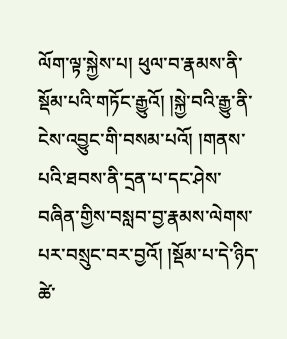ལོག་ལྟ་སྐྱེས་པ། ཕུལ་བ་རྣམས་ནི་སྡོམ་པའི་གཏོང་རྒྱུའོ། །སྐྱེ་བའི་རྒྱུ་ནི་ངེས་འབྱུང་གི་བསམ་པའོ། །གནས་པའི་ཐབས་ནི་དྲན་པ་དང་ཤེས་བཞིན་གྱིས་བསླབ་བྱ་རྣམས་ལེགས་པར་བསྲུང་བར་བྱའོ། །སྡོམ་པ་དེ་ཉིད་ཚེ་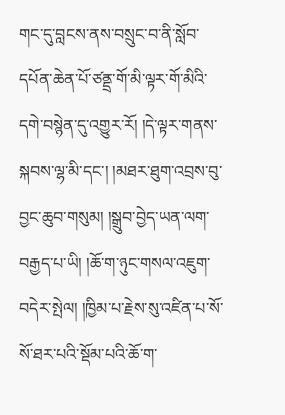གང་དུ་བླངས་ནས་བསྲུང་བ་ནི་སློབ་དཔོན་ཆེན་པོ་ཙནྡྲ་གོ་མི་ལྟར་གོ་མིའི་དགེ་བསྙེན་དུ་འགྱུར་རོ། །དེ་ལྟར་གནས་སྐབས་ལྷ་མི་དང་། །མཐར་ཐུག་འབྲས་བུ་བྱང་ཆུབ་གསུམ། །སྒྲུབ་བྱེད་ཡན་ལག་བརྒྱད་པ་ཡི། །ཆོ་ག་ཉུང་གསལ་འཇུག་བདེར་སྤེལ། །ཁྱིམ་པ་རྗེས་སུ་འཛིན་པ་སོ་སོ་ཐར་པའི་སྡོམ་པའི་ཆོ་ག་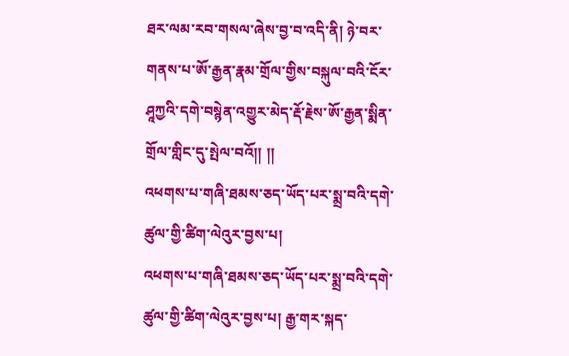ཐར་ལམ་རབ་གསལ་ཞེས་བྱ་བ་འདི་ནི། ཉེ་བར་གནས་པ་ཨོ་རྒྱན་རྣམ་གྲོལ་གྱིས་བསྐུལ་བའི་ངོར་ཤཱཀྱའི་དགེ་བསྙེན་འགྱུར་མེད་རྡོ་རྗེས་ཨོ་རྒྱན་སྨིན་གྲོལ་གླིང་དུ་སྤེལ་བའོ།། །།
འཕགས་པ་གཞི་ཐམས་ཅད་ཡོད་པར་སྨྲ་བའི་དགེ་ཚུལ་གྱི་ཚིག་ལེའུར་བྱས་པ།
འཕགས་པ་གཞི་ཐམས་ཅད་ཡོད་པར་སྨྲ་བའི་དགེ་ཚུལ་གྱི་ཚིག་ལེའུར་བྱས་པ། རྒྱ་གར་སྐད་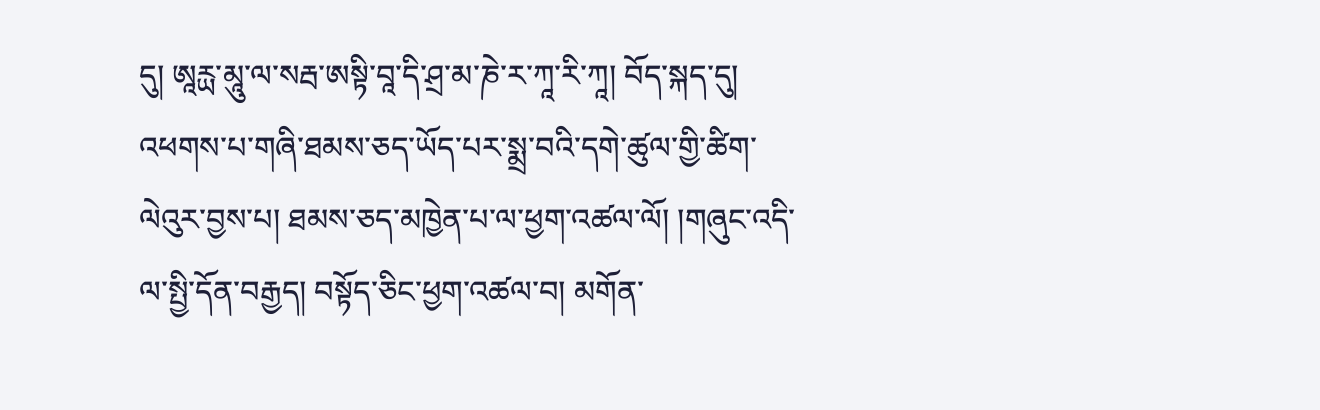དུ། ཨཱརྻ་མཱུ་ལ་སརྦ་ཨསྟི་བཱ་དི་ཤྲ་མ་ཎེ་ར་ཀཱ་རི་ཀཱ། བོད་སྐད་དུ། འཕགས་པ་གཞི་ཐམས་ཅད་ཡོད་པར་སྨྲ་བའི་དགེ་ཚུལ་གྱི་ཚིག་ལེའུར་བྱས་པ། ཐམས་ཅད་མཁྱེན་པ་ལ་ཕྱག་འཚལ་ལོ། །གཞུང་འདི་ལ་སྤྱི་དོན་བརྒྱད། བསྟོད་ཅིང་ཕྱག་འཚལ་བ། མགོན་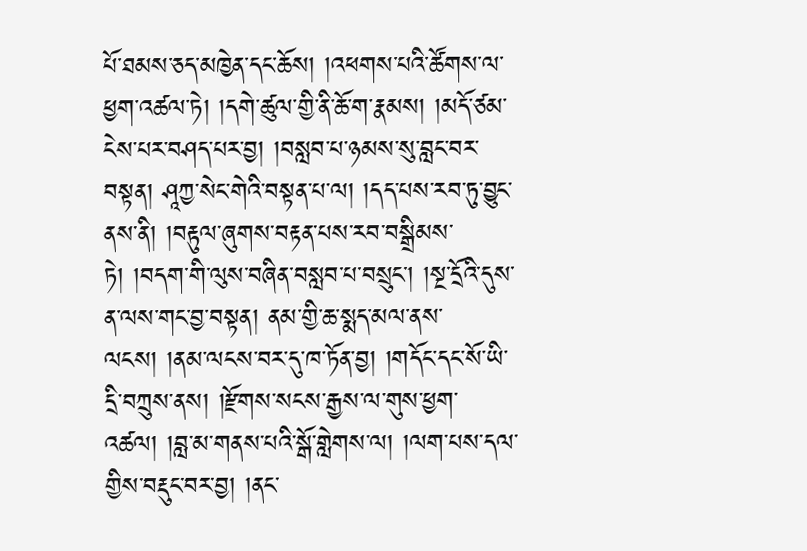པོ་ཐམས་ཅད་མཁྱེན་དང་ཆོས། །འཕགས་པའི་ཚོགས་ལ་ཕྱག་འཚལ་ཏེ། །དགེ་ཚུལ་གྱི་ནི་ཆོ་ག་རྣམས། །མདོ་ཙམ་ངེས་པར་བཤད་པར་བྱ། །བསླབ་པ་ཉམས་སུ་བླང་བར་བསྟན། ཤཱཀྱ་སེང་གེའི་བསྟན་པ་ལ། །དད་པས་རབ་ཏུ་བྱུང་ནས་ནི། །བརྟུལ་ཞུགས་བརྟན་པས་རབ་བསྒྲིམས་ཏེ། །བདག་གི་ལུས་བཞིན་བསླབ་པ་བསྲུང་། །སྔ་དྲོའི་དུས་ན་ལས་གང་བྱ་བསྟན། ནམ་གྱི་ཆ་སྨད་མལ་ནས་ལངས། །ནམ་ལངས་བར་དུ་ཁ་ཏོན་བྱ། །གདོང་དང་སོ་ཡི་དྲི་བཀྲུས་ནས། །རྫོགས་སངས་རྒྱས་ལ་གུས་ཕྱག་འཚལ། །བླ་མ་གནས་པའི་སྒོ་གླེགས་ལ། །ལག་པས་དལ་གྱིས་བརྡུང་བར་བྱ། །ནང་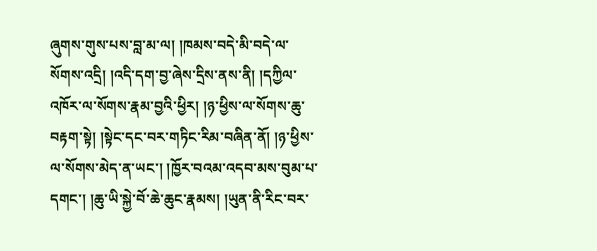ཞུགས་གུས་པས་བླ་མ་ལ། །ཁམས་བདེ་མི་བདེ་ལ་སོགས་འདྲི། །འདི་དག་བྱ་ཞེས་དྲིས་ནས་ནི། །དཀྱིལ་འཁོར་ལ་སོགས་རྣམ་བྱའི་ཕྱིར། །ཉ་ཕྱིས་ལ་སོགས་ཆུ་བརྟག་སྟེ། །སྟེང་དང་བར་གཏིང་རིམ་བཞིན་ནོ། །ཉ་ཕྱིས་ལ་སོགས་མེད་ན་ཡང་། །ཁྱོར་བའམ་འདབ་མས་བུམ་པ་དགང་། །ཆུ་ཡི་སྐྱེ་བོ་ཆེ་ཆུང་རྣམས། །ཡུན་ནི་རིང་བར་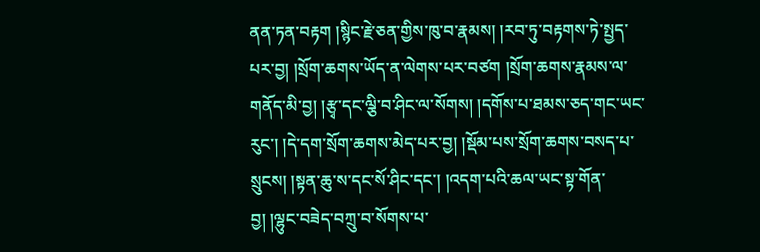ནན་ཏན་བརྟག །སྙིང་རྗེ་ཅན་གྱིས་ཁུ་བ་རྣམས། །རབ་ཏུ་བརྟགས་ཏེ་སྤྱད་པར་བྱ། །སྲོག་ཆགས་ཡོད་ན་ལེགས་པར་བཙག །སྲོག་ཆགས་རྣམས་ལ་གནོད་མི་བྱ། །རྩྭ་དང་ལྕི་བ་ཤིང་ལ་སོགས། །དགོས་པ་ཐམས་ཅད་གང་ཡང་རུང་། །དེ་དག་སྲོག་ཆགས་མེད་པར་བྱ། །སྡོམ་པས་སྲོག་ཆགས་བསད་པ་སྲུངས། །སྟན་ཆུ་ས་དང་སོ་ཤིང་དང་། །འདག་པའི་ཆལ་ཡང་སྟ་གོན་བྱ། །ལྷུང་བཟེད་བཀྲུ་བ་སོགས་པ་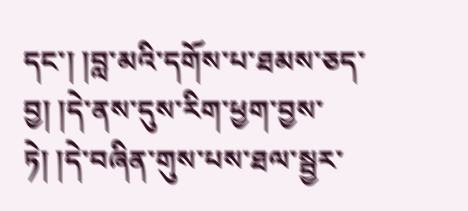དང་། །བླ་མའི་དགོས་པ་ཐམས་ཅད་བྱ། །དེ་ནས་དུས་རིག་ཕྱག་བྱས་ཏེ། །དེ་བཞིན་གུས་པས་ཐལ་སྦྱར་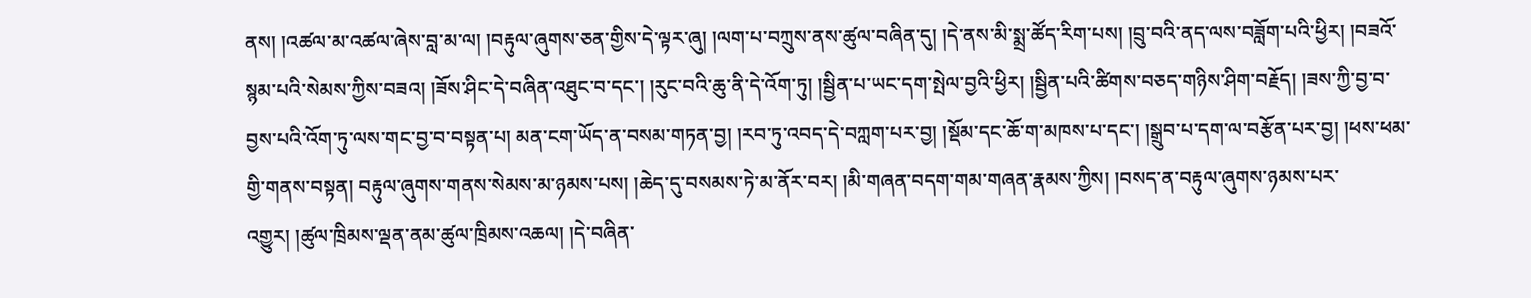ནས། །འཚལ་མ་འཚལ་ཞེས་བླ་མ་ལ། །བརྟུལ་ཞུགས་ཅན་གྱིས་དེ་ལྟར་ཞུ། །ལག་པ་བཀྲུས་ནས་ཚུལ་བཞིན་དུ། །དེ་ནས་མི་སྨྲ་ཚོད་རིག་པས། །བྲུ་བའི་ནད་ལས་བཟློག་པའི་ཕྱིར། །བཟའོ་སྙམ་པའི་སེམས་ཀྱིས་བཟའ། །ཟོས་ཤིང་དེ་བཞིན་འཐུང་བ་དང་། །རུང་བའི་ཆུ་ནི་དེ་འོག་ཏུ། །སྦྱིན་པ་ཡང་དག་སྤེལ་བྱའི་ཕྱིར། །སྦྱིན་པའི་ཚིགས་བཅད་གཉིས་ཤིག་བརྗོད། །ཟས་ཀྱི་བྱ་བ་བྱས་པའི་འོག་ཏུ་ལས་གང་བྱ་བ་བསྟན་པ། མན་ངག་ཡོད་ན་བསམ་གཏན་བྱ། །རབ་ཏུ་འབད་དེ་བཀླག་པར་བྱ། །སྡོམ་དང་ཆོ་ག་མཁས་པ་དང་། །སྒྲུབ་པ་དག་ལ་བརྩོན་པར་བྱ། །ཕས་ཕམ་གྱི་གནས་བསྟན། བརྟུལ་ཞུགས་གནས་སེམས་མ་ཉམས་པས། །ཆེད་དུ་བསམས་ཏེ་མ་ནོར་བར། །མི་གཞན་བདག་གམ་གཞན་རྣམས་ཀྱིས། །བསད་ན་བརྟུལ་ཞུགས་ཉམས་པར་འགྱུར། །ཚུལ་ཁྲིམས་ལྡན་ནམ་ཚུལ་ཁྲིམས་འཆལ། །དེ་བཞིན་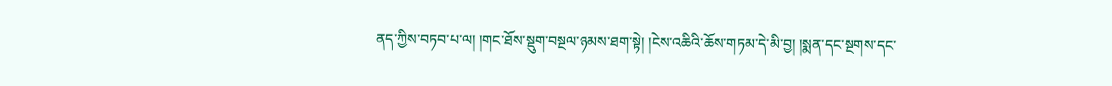ནད་ཀྱིས་བཏབ་པ་ལ། །གང་ཐོས་སྡུག་བསྔལ་ཉམས་ཐག་སྟེ། །ངེས་འཆིའི་ཆོས་གཏམ་དེ་མི་བྱ། །སྨན་དང་སྔགས་དང་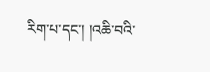རིག་པ་དང་། །འཆི་བའི་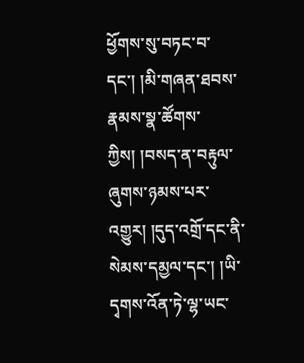ཕྱོགས་སུ་བཏང་བ་དང་། །མི་གཞན་ཐབས་རྣམས་སྣ་ཚོགས་ཀྱིས། །བསད་ན་བརྟུལ་ཞུགས་ཉམས་པར་འགྱུར། །དུད་འགྲོ་དང་ནི་སེམས་དམྱལ་དང་། །ཡི་དྭགས་འོན་ཏེ་ལྷ་ཡང་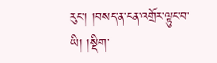རུང་། །བསད་ན་ངན་འགྲོར་ལྟུང་བ་ཡི། །སྡིག་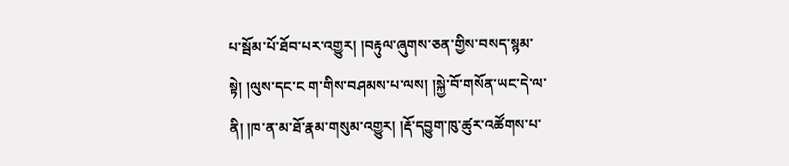པ་སྦོམ་པོ་ཐོབ་པར་འགྱུར། །བརྟུལ་ཞུགས་ཅན་གྱིས་བསད་སྙམ་སྟེ། །ལུས་དང་ང ག་གིས་བཤམས་པ་ལས། །སྐྱེ་བོ་གསོན་ཡང་དེ་ལ་ནི། །ཁ་ན་མ་ཐོ་རྣམ་གསུམ་འགྱུར། །རྡོ་དབྱུག་ཁུ་ཚུར་འཚོགས་པ་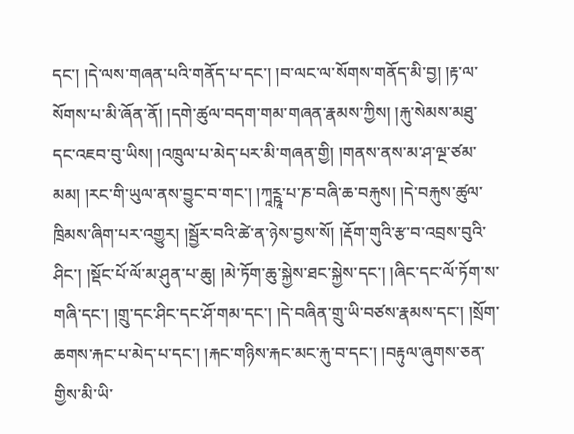དང་། །དེ་ལས་གཞན་པའི་གནོད་པ་དང་། །བ་ལང་ལ་སོགས་གནོད་མི་བྱ། །རྟ་ལ་སོགས་པ་མི་ཞོན་ནོ། །དགེ་ཚུལ་བདག་གམ་གཞན་རྣམས་ཀྱིས། །རྐུ་སེམས་མཐུ་དང་འཇབ་བུ་ཡིས། །འཁྲུལ་པ་མེད་པར་མི་གཞན་གྱི། །གནས་ནས་མ་ཤ་ལྔ་ཙམ་མམ། །རང་གི་ཡུལ་ནས་བྱུང་བ་གང་། །ཀཱཪྵཱ་པ་ཎ་བཞི་ཆ་བརྐུས། །དེ་བརྐུས་ཚུལ་ཁྲིམས་ཞིག་པར་འགྱུར། །སྦྱོར་བའི་ཚེ་ན་ཉེས་བྱས་སོ། །རྡོག་གུའི་རྩ་བ་འབྲས་བུའི་ཤིང་། །སྡོང་པོ་ལོ་མ་ཤུན་པ་ཆུ། །མེ་ཏོག་ཆུ་སྐྱེས་ཐང་སྐྱེས་དང་། །ཞིང་དང་ལོ་ཏོག་ས་གཞི་དང་། །གྲུ་དང་ཤིང་དང་ཤོ་གམ་དང་། །དེ་བཞིན་གྲུ་ཡི་བཙས་རྣམས་དང་། །སྲོག་ཆགས་རྐང་པ་མེད་པ་དང་། །རྐང་གཉིས་རྐང་མང་རྐུ་བ་དང་། །བརྟུལ་ཞུགས་ཅན་གྱིས་མི་ཡི་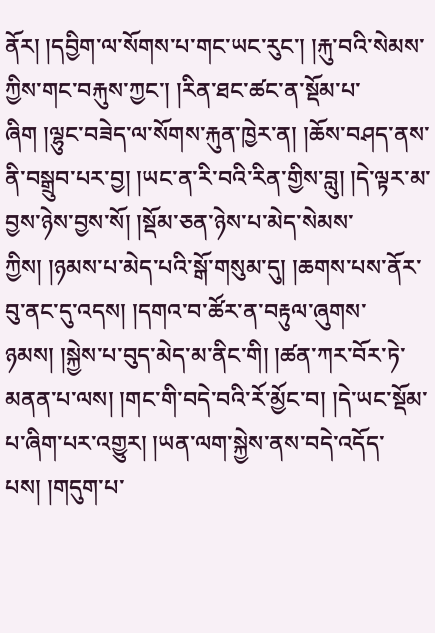ནོར། །དབྱིག་ལ་སོགས་པ་གང་ཡང་རུང་། །རྐུ་བའི་སེམས་ཀྱིས་གང་བརྐུས་ཀྱང་། །རིན་ཐང་ཚང་ན་སྡོམ་པ་ཞིག །ལྷུང་བཟེད་ལ་སོགས་རྐུན་ཁྱེར་ན། །ཆོས་བཤད་ནས་ནི་བསྒྲུབ་པར་བྱ། །ཡང་ན་རི་བའི་རིན་གྱིས་བླུ། །དེ་ལྟར་མ་བྱས་ཉེས་བྱས་སོ། །སྡོམ་ཅན་ཉེས་པ་མེད་སེམས་ཀྱིས། །ཉམས་པ་མེད་པའི་སྒོ་གསུམ་དུ། །ཆགས་པས་ནོར་བུ་ནང་དུ་འདས། །དགའ་བ་ཚོར་ན་བརྟུལ་ཞུགས་ཉམས། །སྐྱེས་པ་བུད་མེད་མ་ནིང་གི། །ཚན་ཀར་བོར་ཏེ་མནན་པ་ལས། །གང་གི་བདེ་བའི་རོ་མྱོང་བ། །དེ་ཡང་སྡོམ་པ་ཞིག་པར་འགྱུར། །ཡན་ལག་སྐྱེས་ནས་བདེ་འདོད་པས། །གདུག་པ་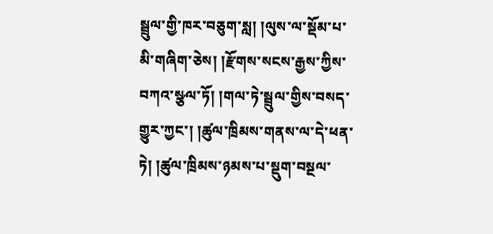སྦྲུལ་གྱི་ཁར་བཅུག་སླ། །ལུས་ལ་སྡོམ་པ་མི་གཞིག་ཅེས། །རྫོགས་སངས་རྒྱས་ཀྱིས་བཀའ་སྩལ་ཏོ། །གལ་ཏེ་སྦྲུལ་གྱིས་བསད་གྱུར་ཀྱང་། །ཚུལ་ཁྲིམས་གནས་ལ་དེ་ཕན་ཏེ། །ཚུལ་ཁྲིམས་ཉམས་པ་སྡུག་བསྔལ་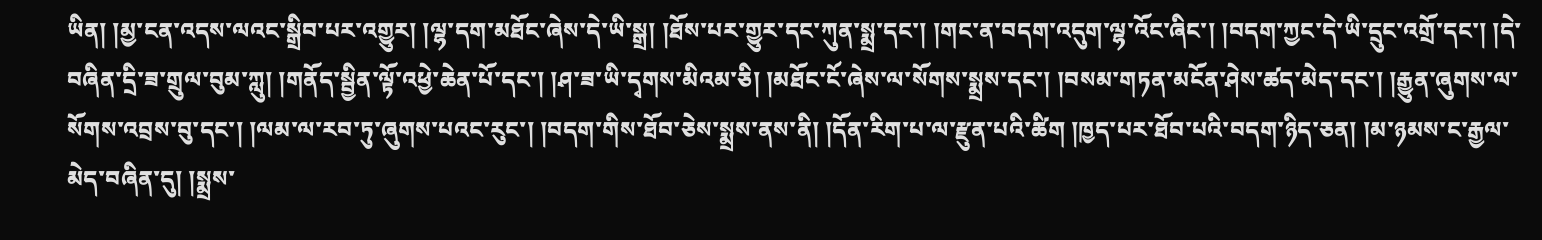ཡིན། །མྱ་ངན་འདས་ལའང་སྒྲིབ་པར་འགྱུར། །ལྷ་དག་མཐོང་ཞེས་དེ་ཡི་སྒྲ། །ཐོས་པར་གྱུར་དང་ཀུན་སྨྲ་དང་། །གང་ན་བདག་འདུག་ལྷ་འོང་ཞིང་། །བདག་ཀྱང་དེ་ཡི་དྲུང་འགྲོ་དང་། །དེ་བཞིན་དྲི་ཟ་གྲུལ་བུམ་ཀླུ། །གནོད་སྦྱིན་ལྟོ་འཕྱེ་ཆེན་པོ་དང་། །ཤ་ཟ་ཡི་དྭགས་མིའམ་ཅི། །མཐོང་ངོ་ཞེས་ལ་སོགས་སྨྲས་དང་། །བསམ་གཏན་མངོན་ཤེས་ཚད་མེད་དང་། །རྒྱུན་ཞུགས་ལ་སོགས་འབྲས་བུ་དང་། །ལམ་ལ་རབ་ཏུ་ཞུགས་པའང་རུང་། །བདག་གིས་ཐོབ་ཅེས་སྨྲས་ནས་ནི། །དོན་རིག་པ་ལ་རྫུན་པའི་ཚིག །ཁྱད་པར་ཐོབ་པའི་བདག་ཉིད་ཅན། །མ་ཉམས་ང་རྒྱལ་མེད་བཞིན་དུ། །སྨྲས་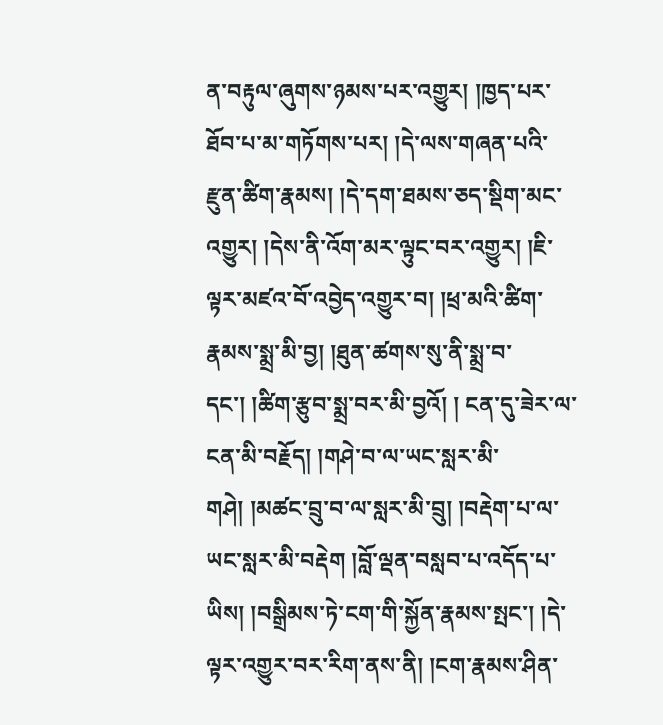ན་བརྟུལ་ཞུགས་ཉམས་པར་འགྱུར། །ཁྱད་པར་ཐོབ་པ་མ་གཏོགས་པར། །དེ་ལས་གཞན་པའི་རྫུན་ཚིག་རྣམས། །དེ་དག་ཐམས་ཅད་སྡིག་མང་འགྱུར། །དེས་ནི་འོག་མར་ལྟུང་བར་འགྱུར། །ཇི་ལྟར་མཛའ་བོ་འབྱེད་འགྱུར་བ། །ཕྲ་མའི་ཚིག་རྣམས་སྨྲ་མི་བྱ། །ཐུན་ཚགས་སུ་ནི་སྨྲ་བ་དང་། །ཚིག་རྩུབ་སྨྲ་བར་མི་བྱའོ། ། ངན་དུ་ཟེར་ལ་ངན་མི་བརྗོད། །གཤེ་བ་ལ་ཡང་སླར་མི་གཤེ། །མཚང་བྲུ་བ་ལ་སླར་མི་བྲུ། །བརྡེག་པ་ལ་ཡང་སླར་མི་བརྡེག །བློ་ལྡན་བསླབ་པ་འདོད་པ་ཡིས། །བསྒྲིམས་ཏེ་ངག་གི་སྐྱོན་རྣམས་སྤང་། །དེ་ལྟར་འགྱུར་བར་རིག་ནས་ནི། །ངག་རྣམས་ཤིན་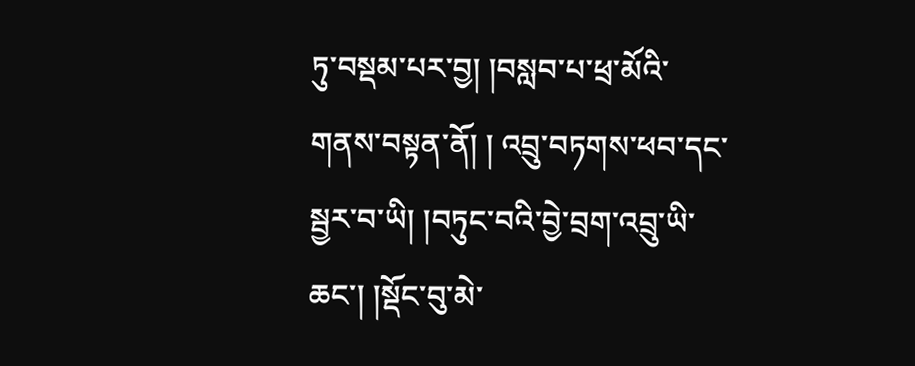ཏུ་བསྡམ་པར་བྱ། །བསླབ་པ་ཕྲ་མོའི་གནས་བསྟན་ནོ། ། འབྲུ་བཏགས་ཕབ་དང་སྦྱར་བ་ཡི། །བཏུང་བའི་བྱེ་བྲག་འབྲུ་ཡི་ཆང་། །སྡོང་བུ་མེ་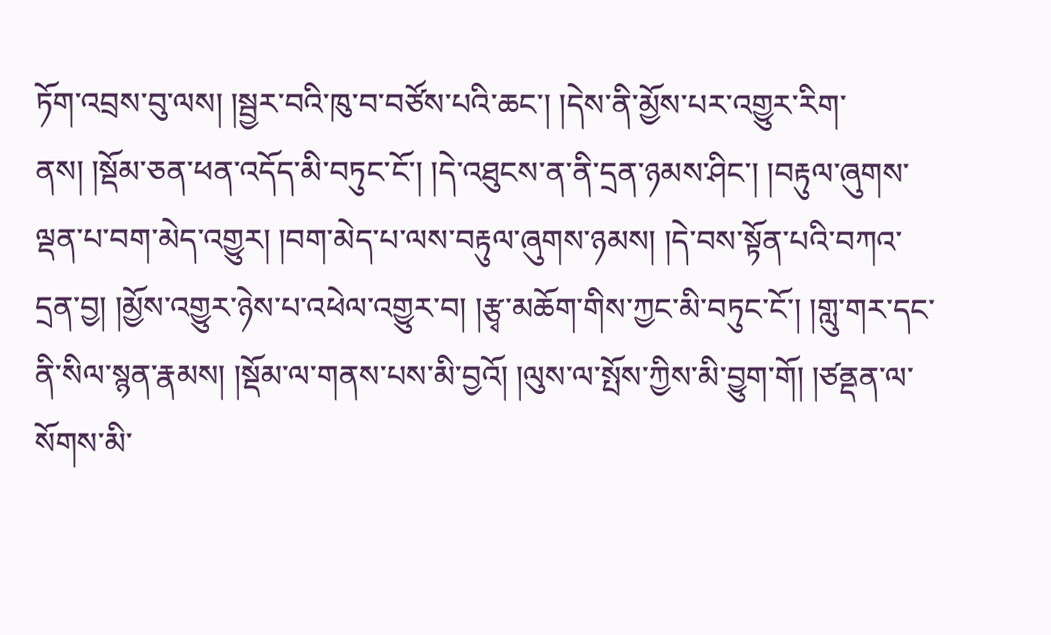ཏོག་འབྲས་བུ་ལས། །སྦྱར་བའི་ཁུ་བ་བཙོས་པའི་ཆང་། །དེས་ནི་མྱོས་པར་འགྱུར་རིག་ནས། །སྡོམ་ཅན་ཕན་འདོད་མི་བཏུང་ངོ་། །དེ་འཐུངས་ན་ནི་དྲན་ཉམས་ཤིང་། །བརྟུལ་ཞུགས་ལྡན་པ་བག་མེད་འགྱུར། །བག་མེད་པ་ལས་བརྟུལ་ཞུགས་ཉམས། །དེ་བས་སྟོན་པའི་བཀའ་དྲན་བྱ། །མྱོས་འགྱུར་ཉེས་པ་འཕེལ་འགྱུར་བ། །རྩྭ་མཆོག་གིས་ཀྱང་མི་བཏུང་ངོ་། །གླུ་གར་དང་ནི་སིལ་སྙན་རྣམས། །སྡོམ་ལ་གནས་པས་མི་བྱའོ། །ལུས་ལ་སྤོས་ཀྱིས་མི་བྱུག་གོ། །ཙནྡན་ལ་སོགས་མི་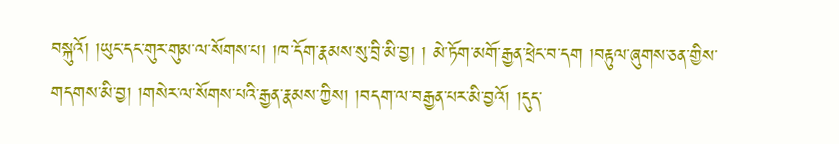བསྐུའོ། །ཡུང་དང་གུར་གུམ་ལ་སོགས་པ། །ཁ་དོག་རྣམས་སུ་བྲི་མི་བྱ། ། མེ་ཏོག་མགོ་རྒྱན་ཕྲེང་བ་དག །བརྟུལ་ཞུགས་ཅན་གྱིས་གདགས་མི་བྱ། །གསེར་ལ་སོགས་པའི་རྒྱན་རྣམས་ཀྱིས། །བདག་ལ་བརྒྱན་པར་མི་བྱའོ། །དུད་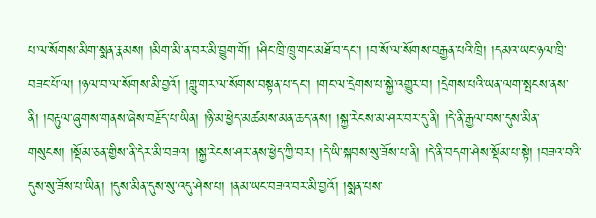པ་ལ་སོགས་མིག་སྨན་རྣམས། །མིག་མི་ན་བར་མི་བྱུག་གོ། །ཤིང་ཁྲི་ཁྲུ་གང་མཐོ་བ་དང་། །བ་སོ་ལ་སོགས་བརྒྱན་པའི་ཁྲི། །དམའ་ཡང་ཉལ་ཁྲི་བཟང་པོ་ལ། །ཉལ་བ་ལ་སོགས་མི་བྱའོ། །གླུ་གར་ལ་སོགས་བསྟན་པ་དང་། །གང་ལ་དྲེགས་པ་སྐྱེ་འགྱུར་བ། །དྲེགས་པའི་ཡན་ལག་སྤངས་ནས་ནི། །བརྟུལ་ཞུགས་གནས་ཞེས་བརྗོད་པ་ཡིན། །ཉི་མ་ཕྱེད་མཚམས་མན་ཆད་ནས། །སྐྱ་རེངས་མ་ཤར་བར་དུ་ནི། །དེ་ནི་རྒྱལ་བས་དུས་མིན་གསུངས། །སྡོམ་ཅན་གྱིས་ནི་དེར་མི་བཟའ། །སྐྱ་རེངས་ཤར་ནས་ཕྱེད་ཀྱི་བར། །དེ་ཡི་སྐབས་སུ་ཟོས་པ་ནི། །དེ་ནི་བདག་ཤེས་སྡོམ་པ་སྟེ། །བཟའ་བའི་དུས་སུ་ཟོས་པ་ཡིན། །དུས་མིན་དུས་སུ་འདུ་ཤེས་པ། །ནམ་ཡང་བཟའ་བར་མི་བྱའོ། །སྨན་པས་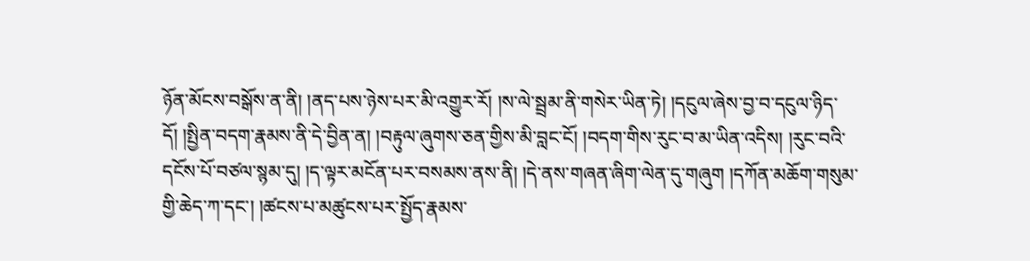ཉོན་མོངས་བསྒོས་ན་ནི། །ནད་པས་ཉེས་པར་མི་འགྱུར་རོ། །ས་ལེ་སྦྲམ་ནི་གསེར་ཡིན་ཏེ། །དངུལ་ཞེས་བྱ་བ་དངུལ་ཉིད་དོ། །སྤྱིན་བདག་རྣམས་ནི་དེ་བྱིན་ན། །བརྟུལ་ཞུགས་ཅན་གྱིས་མི་བླང་ངོ། །བདག་གིས་རུང་བ་མ་ཡིན་འདིས། །རུང་བའི་དངོས་པོ་བཙལ་སྙམ་དུ། །ད་ལྟར་མངོན་པར་བསམས་ནས་ནི། །དེ་ནས་གཞན་ཞིག་ལེན་དུ་གཞུག །དཀོན་མཆོག་གསུམ་གྱི་ཆེད་ཀ་དང་། །ཚངས་པ་མཚུངས་པར་སྤྱོད་རྣམས་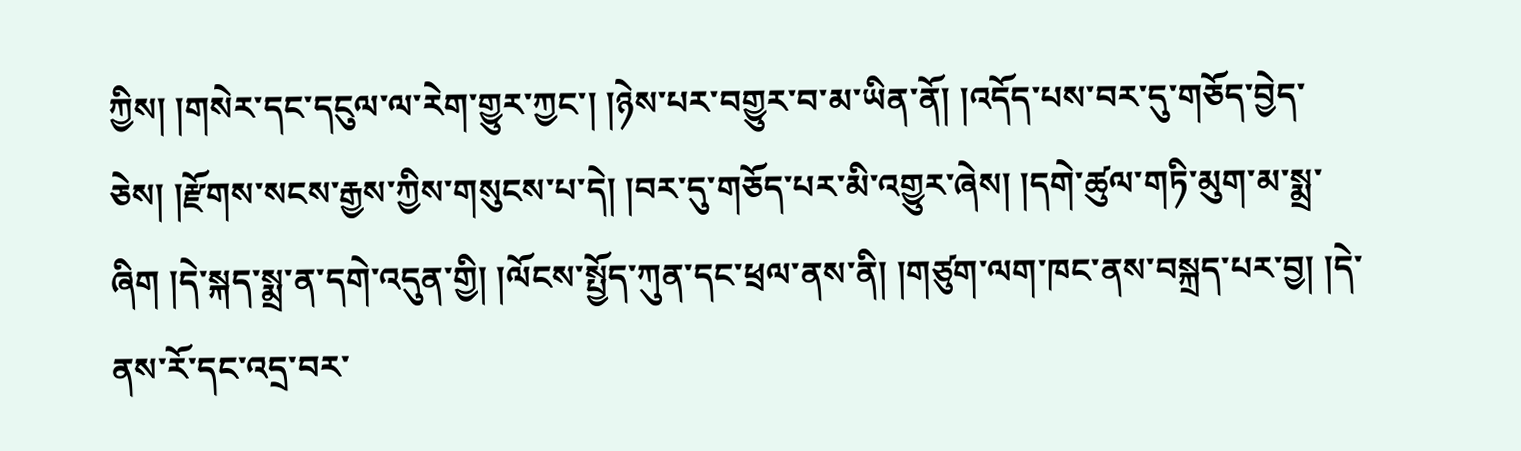ཀྱིས། །གསེར་དང་དངུལ་ལ་རེག་གྱུར་ཀྱང་། །ཉེས་པར་བགྱུར་བ་མ་ཡིན་ནོ། །འདོད་པས་བར་དུ་གཅོད་བྱེད་ཅེས། །རྫོགས་སངས་རྒྱས་ཀྱིས་གསུངས་པ་དེ། །བར་དུ་གཅོད་པར་མི་འགྱུར་ཞེས། །དགེ་ཚུལ་གཏི་མུག་མ་སྨྲ་ཞིག །དེ་སྐད་སྨྲ་ན་དགེ་འདུན་གྱི། །ལོངས་སྤྱོད་ཀུན་དང་ཕྲལ་ནས་ནི། །གཙུག་ལག་ཁང་ནས་བསྐྲད་པར་བྱ། །དེ་ནས་རོ་དང་འདྲ་བར་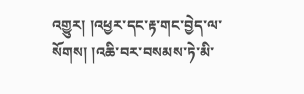འགྱུར། །འཕྱར་དང་རྟ་གང་བྱེད་ལ་སོགས། །འཆི་བར་བསམས་ཏེ་མི་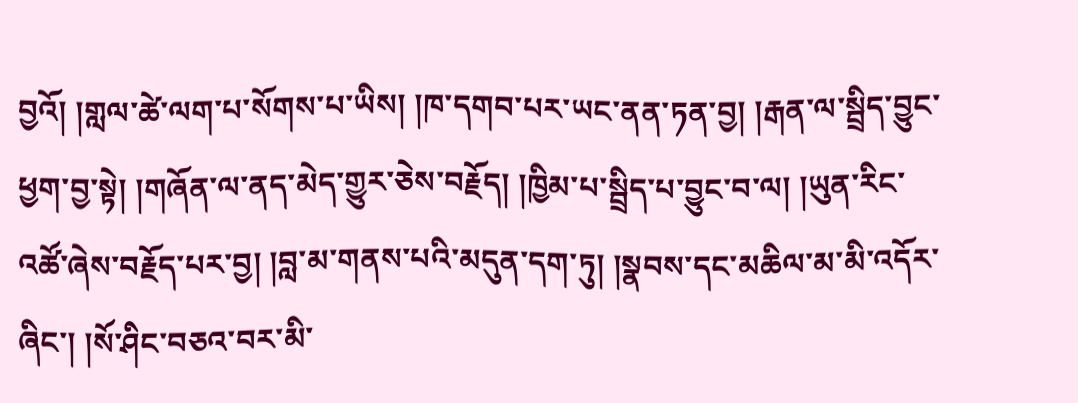བྱའོ། །གླལ་ཚེ་ལག་པ་སོགས་པ་ཡིས། །ཁ་དགབ་པར་ཡང་ནན་ཏན་བྱ། །རྒན་ལ་སྦྲིད་བྱུང་ཕྱག་བྱ་སྟེ། །གཞོན་ལ་ནད་མེད་གྱུར་ཅེས་བརྗོད། །ཁྱིམ་པ་སྦྲིད་པ་བྱུང་བ་ལ། །ཡུན་རིང་འཚོ་ཞེས་བརྗོད་པར་བྱ། །བླ་མ་གནས་པའི་མདུན་དག་ཏུ། །སྣབས་དང་མཆིལ་མ་མི་འདོར་ཞིང་། །སོ་ཤིང་བཅའ་བར་མི་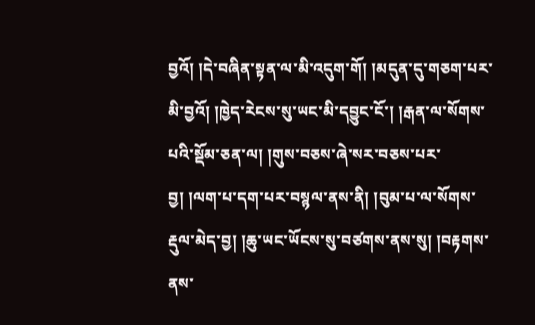བྱའོ། །དེ་བཞིན་སྟན་ལ་མི་འདུག་གོ། །མདུན་དུ་གཅག་པར་མི་བྱའོ། །ཁྱེད་རེངས་སུ་ཡང་མི་དབྱུང་ངོ་། །རྒན་ལ་སོགས་པའི་སྡོམ་ཅན་ལ། །གུས་བཅས་ཞེ་སར་བཅས་པར་བྱ། །ལག་པ་དག་པར་བསྙལ་ནས་ནི། །བུམ་པ་ལ་སོགས་རྡུལ་མེད་བྱ། །ཆུ་ཡང་ཡོངས་སུ་བཙགས་ནས་སུ། །བརྟགས་ནས་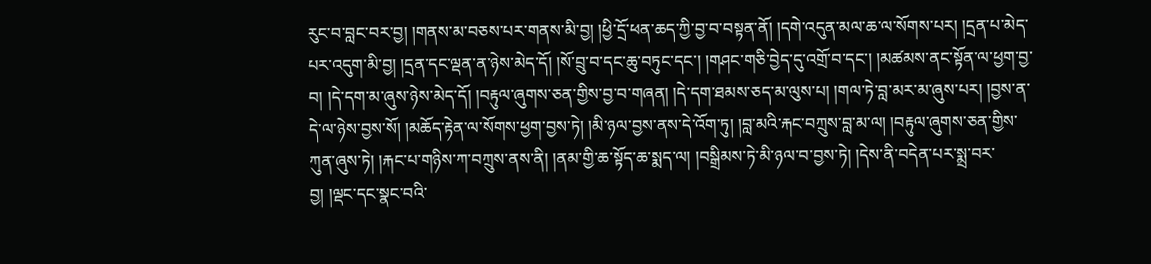རུང་བ་བླང་བར་བྱ། །གནས་མ་བཅས་པར་གནས་མི་བྱ། །ཕྱི་དྲོ་ཕན་ཆད་ཀྱི་བྱ་བ་བསྟན་ནོ། །དགེ་འདུན་མལ་ཆ་ལ་སོགས་པར། །དྲན་པ་མེད་པར་འདུག་མི་བྱ། །དྲན་དང་ལྡན་ན་ཉེས་མེད་དོ། །སོ་བྲུ་བ་དང་ཆུ་བཏུང་དང་། །གཤང་གཅི་བྱེད་དུ་འགྲོ་བ་དང་། །མཚམས་ནང་སྟོན་ལ་ཕྱག་བྱ་བ། །དེ་དག་མ་ཞུས་ཉེས་མེད་དོ། །བརྟུལ་ཞུགས་ཅན་གྱིས་བྱ་བ་གཞན། །དེ་དག་ཐམས་ཅད་མ་ལུས་པ། །གལ་ཏེ་བླ་མར་མ་ཞུས་པར། །བྱས་ན་དེ་ལ་ཉེས་བྱས་སོ། །མཆོད་རྟེན་ལ་སོགས་ཕྱག་བྱས་ཏེ། །མི་ཉལ་བྱས་ནས་དེ་འོག་ཏུ། །བླ་མའི་རྐང་བཀྲུས་བླ་མ་ལ། །བརྟུལ་ཞུགས་ཅན་གྱིས་ཀུན་ཞུས་ཏེ། །རྐང་པ་གཉིས་ཀ་བཀྲུས་ནས་ནི། །ནམ་གྱི་ཆ་སྟོད་ཆ་སྨད་ལ། །བསྒྲིམས་ཏེ་མི་ཉལ་བ་བྱས་ཏེ། །དེས་ནི་བདེན་པར་སྨྲ་བར་བྱ། །ལྡང་དང་སྣང་བའི་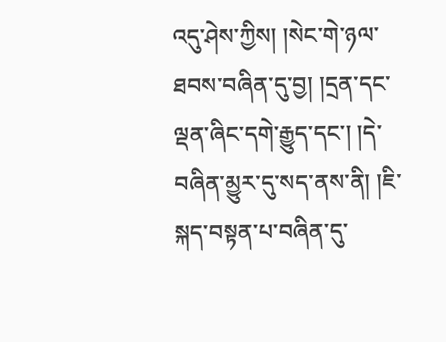འདུ་ཤེས་ཀྱིས། །སེང་གེ་ཉལ་ཐབས་བཞིན་དུ་བྱ། །དྲན་དང་ལྡན་ཞིང་དགེ་རྒྱུད་དང་། །དེ་བཞིན་མྱུར་དུ་སད་ནས་ནི། །ཇི་སྐད་བསྟན་པ་བཞིན་དུ་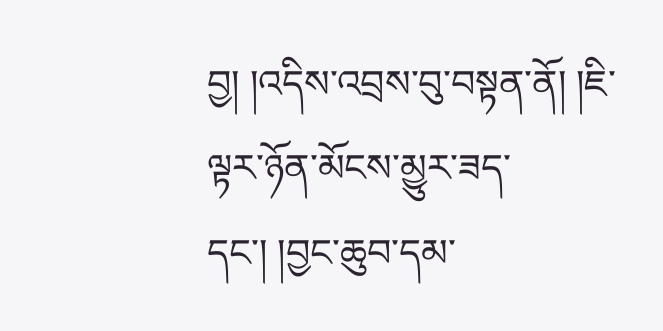བྱ། །འདིས་འབྲས་བུ་བསྟན་ནོ། །ཇི་ལྟར་ཉོན་མོངས་མྱུར་ཟད་དང་། །བྱང་ཆུབ་དམ་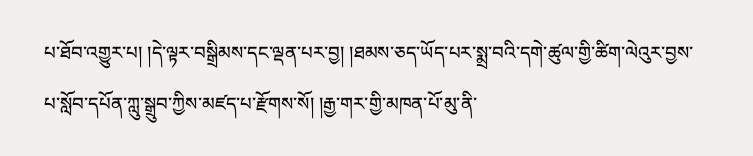པ་ཐོབ་འགྱུར་པ། །དེ་ལྟར་བསྒྲིམས་དང་ལྡན་པར་བྱ། །ཐམས་ཅད་ཡོད་པར་སྨྲ་བའི་དགེ་ཚུལ་གྱི་ཚིག་ལེའུར་བྱས་པ་སློབ་དཔོན་ཀླུ་སྒྲུབ་ཀྱིས་མཛད་པ་རྫོགས་སོ། །རྒྱ་གར་གྱི་མཁན་པོ་མུ་ནི་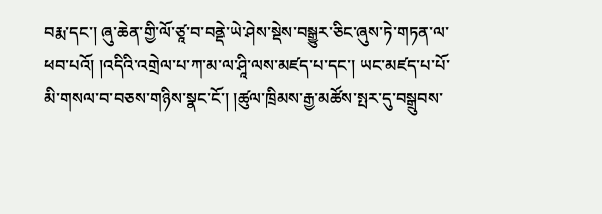བརྨ་དང་། ཞུ་ཆེན་གྱི་ལོ་ཙཱ་བ་བནྡེ་ཡེ་ཤེས་སྡེས་བསྒྱུར་ཅིང་ཞུས་ཏེ་གཏན་ལ་ཕབ་པའོ། །འདིའི་འགྲེལ་པ་ཀ་མ་ལ་ཤཱི་ལས་མཛད་པ་དང་། ཡང་མཛད་པ་པོ་མི་གསལ་བ་བཅས་གཉིས་སྣང་ངོ་། །ཚུལ་ཁྲིམས་རྒྱ་མཚོས་སྤར་དུ་བསྒྲུབས་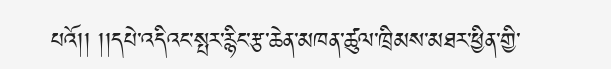པའོ།། །།དཔེ་འདིའང་སྤར་རྙིང་རྩ་ཆེན་མཁན་ཚུལ་ཁྲིམས་མཐར་ཕྱིན་གྱི་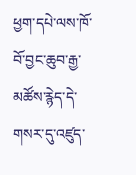ཕྱག་དཔེ་ལས་ཁོ་བོ་བྱང་ཆུབ་རྒྱ་མཚོས་རྙེད་དེ་གསར་དུ་འཛུད་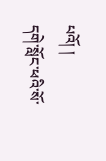པའོ། །
དགེ་སློང་ཕའི་སོ་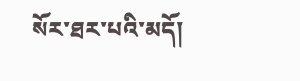སོར་ཐར་པའི་མདོ།